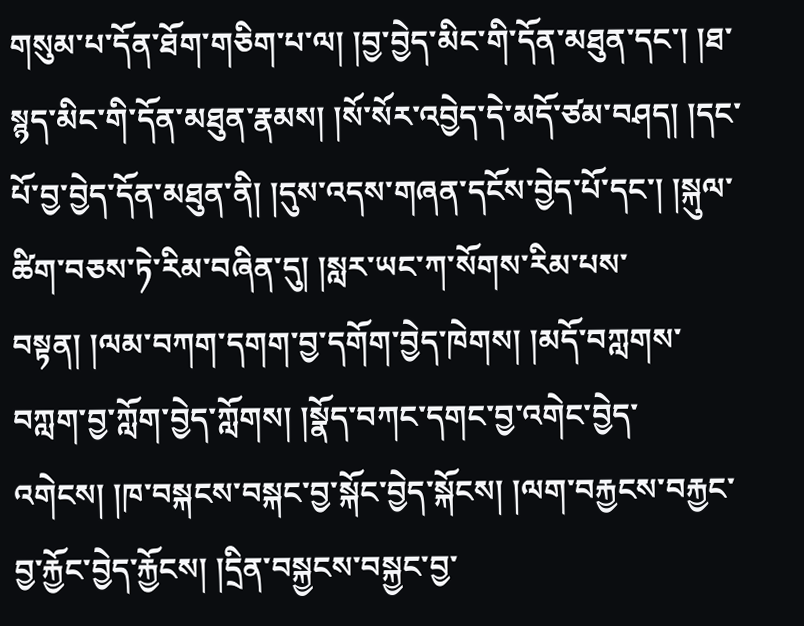གསུམ་པ་དོན་ཐོག་གཅིག་པ་ལ། །བྱ་བྱེད་མིང་གི་དོན་མཐུན་དང་། །ཐ་སྙད་མིང་གི་དོན་མཐུན་རྣམས། །སོ་སོར་འབྱེད་དེ་མདོ་ཙམ་བཤད། །དང་པོ་བྱ་བྱེད་དོན་མཐུན་ནི། །དུས་འདས་གཞན་དངོས་བྱེད་པོ་དང་། །སྐུལ་ཚིག་བཅས་ཏེ་རིམ་བཞིན་དུ། །སླར་ཡང་ཀ་སོགས་རིམ་པས་བསྟན། །ལམ་བཀག་དགག་བྱ་དགོག་བྱེད་ཁེགས། །མདོ་བཀླགས་བཀླག་བྱ་ཀློག་བྱེད་ཀློགས། །སྣོད་བཀང་དགང་བྱ་འགེང་བྱེད་འགེངས། །ཁ་བསྐངས་བསྐང་བྱ་སྐོང་བྱེད་སྐོངས། །ལག་བརྐྱངས་བརྐྱང་བྱ་རྐྱོང་བྱེད་རྐྱོངས། །དྲིན་བསྐྱངས་བསྐྱང་བྱ་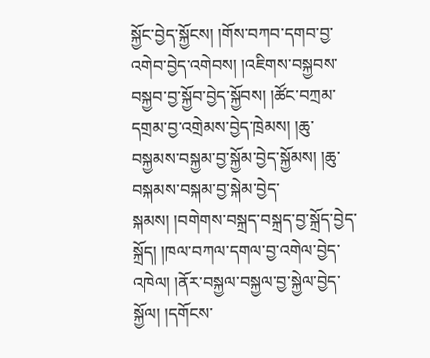སྐྱོང་བྱེད་སྐྱོངས། །གོས་བཀབ་དགབ་བྱ་འགེབ་བྱེད་འགེབས། །འཇིགས་བསྐྱབས་བསྐྱབ་བྱ་སྐྱོབ་བྱེད་སྐྱོབས། །ཚོང་བཀྲམ་དགྲམ་བྱ་འགྲེམས་བྱེད་ཁྲེམས། །ཆུ་བསྐྱམས་བསྐྱམ་བྱ་སྐྱོམ་བྱེད་སྐྱོམས། །ཆུ་བསྐམས་བསྐམ་བྱ་སྐེམ་བྱེད་སྐམས། །བགེགས་བསྐྲད་བསྐྲད་བྱ་སྐྲོད་བྱེད་སྐྲོད། །ཁལ་བཀལ་དགལ་བྱ་འགེལ་བྱེད་འཁེལ། །ནོར་བསྐྱལ་བསྐྱལ་བྱ་སྐྱེལ་བྱེད་སྐྱོལ། །དགོངས་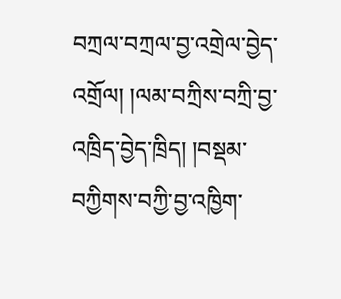བཀྲལ་བཀྲལ་བྱ་འགྲེལ་བྱེད་འགྲོལ། །ལམ་བཀྲིས་བཀྲི་བྱ་འཁྲིད་བྱེད་ཁྲིད། །བསྡམ་བཀྱིགས་བཀྱི་བྱ་འཁྱིག་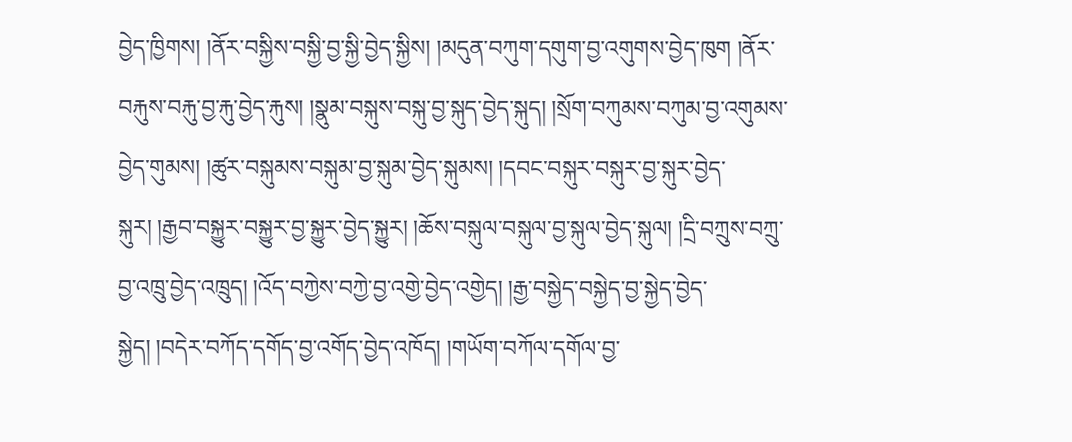བྱེད་ཁྱིགས། །ནོར་བསྐྱིས་བསྐྱི་བྱ་སྐྱི་བྱེད་སྐྱིས། །མདུན་བཀུག་དགུག་བྱ་འགུགས་བྱེད་ཁུག །ནོར་བརྐུས་བརྐུ་བྱ་རྐུ་བྱེད་རྐུས། །སྣུམ་བསྐུས་བསྐུ་བྱ་སྐུད་བྱེད་སྐུད། །སྲོག་བཀུམས་བཀུམ་བྱ་འགུམས་བྱེད་གུམས། །ཚུར་བསྐུམས་བསྐུམ་བྱ་སྐུམ་བྱེད་སྐུམས། །དབང་བསྐུར་བསྐུར་བྱ་སྐུར་བྱེད་སྐུར། །རྒྱབ་བསྐྱུར་བསྐྱུར་བྱ་སྐྱུར་བྱེད་སྐྱུར། །ཆོས་བསྐུལ་བསྐུལ་བྱ་སྐུལ་བྱེད་སྐུལ། །དྲི་བཀྲུས་བཀྲུ་བྱ་འཁྲུ་བྱེད་འཁྲུད། །འོད་བཀྱེས་བཀྱེ་བྱ་འགྱེ་བྱེད་འགྱེད། །རྒྱ་བསྐྱེད་བསྐྱེད་བྱ་སྐྱེད་བྱེད་སྐྱེད། །བདེར་བཀོད་དགོད་བྱ་འགོད་བྱེད་འཁོད། །གཡོག་བཀོལ་དགོལ་བྱ་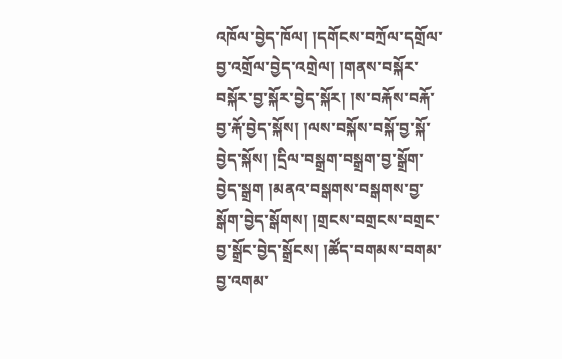འཁོལ་བྱེད་ཁོལ། །དགོངས་བཀྲོལ་དགྲོལ་བྱ་འགྲོལ་བྱེད་འགྲེལ། །གནས་བསྐོར་བསྐོར་བྱ་སྐོར་བྱེད་སྐོར། །ས་བརྐོས་བརྐོ་བྱ་རྐོ་བྱེད་སྐོས། །ལས་བསྐོས་བསྐོ་བྱ་སྐོ་བྱེད་སྐོས། །དྲིལ་བསྒྲག་བསྒྲག་བྱ་སྒྲོག་བྱེད་སྒྲག །མནའ་བསྒགས་བསྒགས་བྱ་སྒོག་བྱེད་སྒོགས། །གྲངས་བགྲངས་བགྲང་བྱ་སྒྲོང་བྱེད་སྒྲོངས། །ཚོད་བགམས་བགམ་བྱ་འགམ་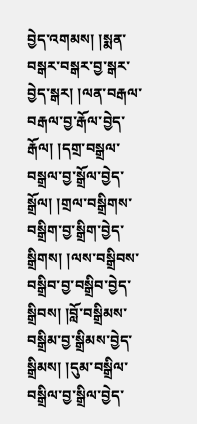བྱེད་འགམས། །སྨན་བསྒར་བསྒར་བྱ་སྒར་བྱེད་སྒར། །ལན་བརྒལ་བརྒལ་བྱ་རྒོལ་བྱེད་རྒོལ། །དགྲ་བསྒྲལ་བསྒྲལ་བྱ་སྒྲོལ་བྱེད་སྒྲོལ། །གྲལ་བསྒྲིགས་བསྒྲིག་བྱ་སྒྲིག་བྱེད་སྒྲིགས། །ལས་བསྒྲིབས་བསྒྲིབ་བྱ་བསྒྲིབ་བྱེད་སྒྲིབས། །བློ་བསྒྲིམས་བསྒྲིམ་བྱ་སྒྲིམས་བྱེད་སྒྲིམས། །དུམ་བསྒྲིལ་བསྒྲིལ་བྱ་སྒྲིལ་བྱེད་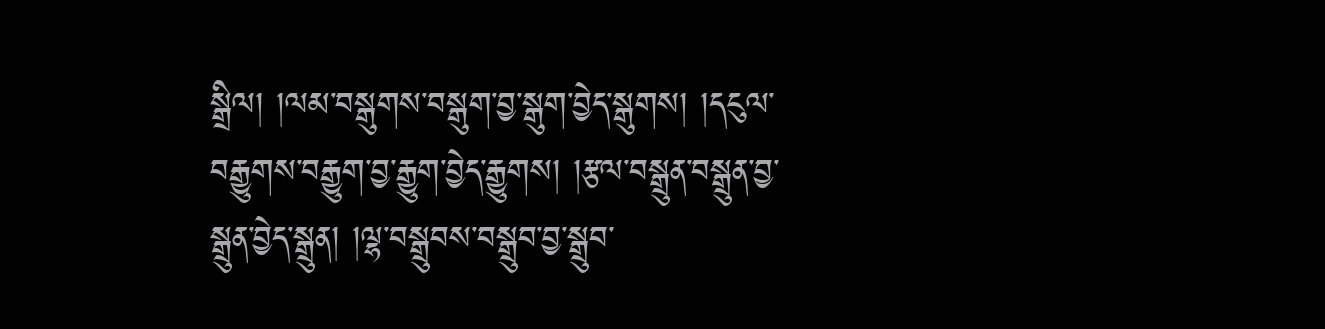སྒྲིལ། །ལམ་བསྒུགས་བསྒུག་བྱ་སྒུག་བྱེད་སྒུགས། །དངུལ་བརྒྱུགས་བརྒྱུག་བྱ་རྒྱུག་བྱེད་རྒྱུགས། །རྩལ་བསྒྲུན་བསྒྲུན་བྱ་སྒྲུན་བྱེད་སྒྲུན། །ལྷ་བསྒྲུབས་བསྒྲུབ་བྱ་སྒྲུབ་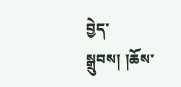བྱེད་སྒྲུབས། །ཆོས་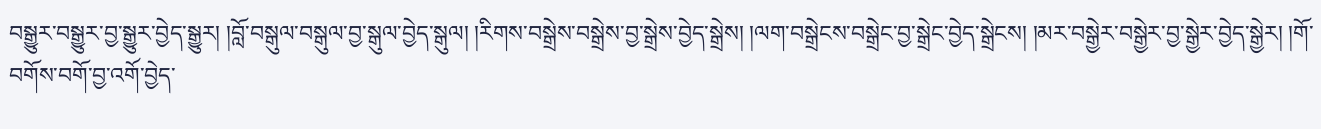བསྒྱུར་བསྒྱུར་བྱ་སྒྱུར་བྱེད་སྒྱུར། །བློ་བསྒུལ་བསྒུལ་བྱ་སྒུལ་བྱེད་སྒུལ། །རིགས་བསྒྲེས་བསྒྲེས་བྱ་སྒྲེས་བྱེད་སྒྲེས། །ལག་བསྒྲེངས་བསྒྲེང་བྱ་སྒྲེང་བྱེད་སྒྲེངས། །མར་བསྒྱེར་བསྒྱེར་བྱ་སྒྱེར་བྱེད་སྒྱེར། །གོ་བགོས་བགོ་བྱ་འགོ་བྱེད་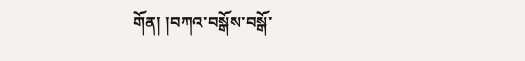གོན། །བཀའ་བསྒོས་བསྒོ་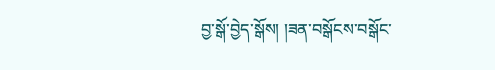བྱ་སྒོ་བྱེད་སྒོས། །ཟན་བསྒོངས་བསྒོང་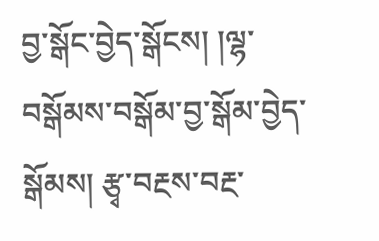བྱ་སྒོང་བྱེད་སྒོངས། །ལྷ་བསྒོམས་བསྒོམ་བྱ་སྒོམ་བྱེད་སྒོམས། རྩྭ་བརྔས་བརྔ་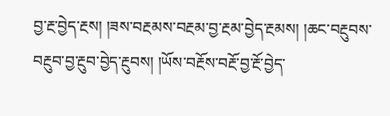བྱ་རྔ་བྱེད་རྔས། །ཟས་བརྔམས་བརྔམ་བྱ་རྔམ་བྱེད་རྔམས། །ཆང་བརྔུབས་བརྔུབ་བྱ་རྔུབ་བྱེད་རྔུབས། །ཡོས་བརྔོས་བརྔོ་བྱ་རྔོ་བྱེད་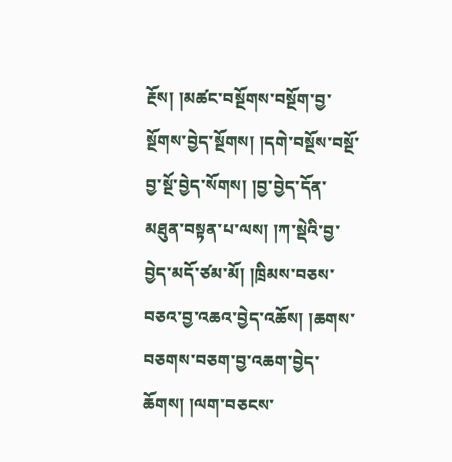རྔོས། །མཚང་བསྔོགས་བསྔོག་བྱ་སྔོགས་བྱེད་སྔོགས། །དགེ་བསྔོས་བསྔོ་བྱ་སྔོ་བྱེད་སོགས། །བྱ་བྱེད་དོན་མཐུན་བསྟན་པ་ལས། །ཀ་སྡེའི་བྱ་བྱེད་མདོ་ཙམ་མོ། །ཁྲིམས་བཅས་བཅའ་བྱ་འཆའ་བྱེད་འཆོས། །ཆགས་བཅགས་བཅག་བྱ་འཆག་བྱེད་ཆོགས། །ལག་བཅངས་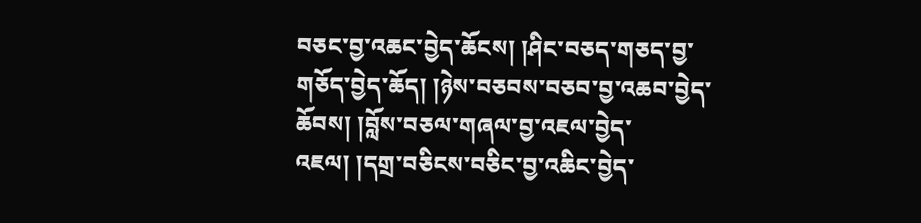བཅང་བྱ་འཆང་བྱེད་ཆོངས། །ཤིང་བཅད་གཅད་བྱ་གཅོད་བྱེད་ཆོད། །ཉེས་བཅབས་བཅབ་བྱ་འཆབ་བྱེད་ཆོབས། །བློས་བཅལ་གཞལ་བྱ་འཇལ་བྱེད་འཇལ། །དགྲ་བཅིངས་བཅིང་བྱ་འཆིང་བྱེད་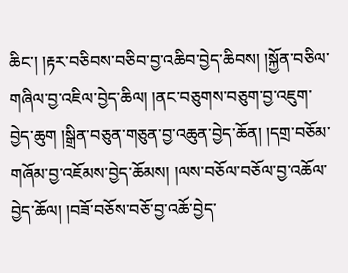ཆིང་། །རྟར་བཅིབས་བཅིབ་བྱ་འཆིབ་བྱེད་ཆིབས། །སྐྱོན་བཅིལ་གཞིལ་བྱ་འཇིལ་བྱེད་ཆིལ། །ནང་བཅུགས་བཅུག་བྱ་འཇུག་བྱེད་ཆུག །སྒྲིན་བཅུན་གཅུན་བྱ་འཆུན་བྱེད་ཆོན། །དགྲ་བཅོམ་གཞོམ་བྱ་འཇོམས་བྱེད་ཆོམས། །ལས་བཅོལ་བཅོལ་བྱ་འཆོལ་བྱེད་ཆོལ། །བཟོ་བཅོས་བཅོ་བྱ་འཆོ་བྱེད་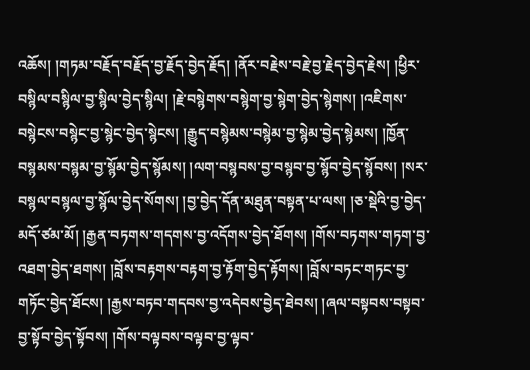འཆོས། །གཏམ་བརྗོད་བརྗོད་བྱ་རྗོད་བྱེད་རྗོད། །ནོར་བརྗེས་བརྗེ་བྱ་རྗེད་བྱེད་རྗེས། །ཕྱིར་བསྙིལ་བསྙིལ་བྱ་སྙིལ་བྱེད་སྙིལ། །རྗེ་བསྙེགས་བསྙེག་བྱ་སྙེག་བྱེད་སྙེགས། །འཇིགས་བསྙེངས་བསྙེང་བྱ་སྙེང་བྱེད་སྙེངས། །རྒྱུད་བསྙེམས་བསྙེམ་བྱ་སྙེམ་བྱེད་སྙེམས། །ཁྱོན་བསྙམས་བསྙམ་བྱ་སྙོམ་བྱེད་སྙོམས། །ལག་བསྙབས་བྱ་བསྙབ་བྱ་སྙོབ་བྱེད་སྙོབས། །སར་བསྙལ་བསྙལ་བྱ་སྙོལ་བྱེད་སོགས། །བྱ་བྱེད་དོན་མཐུན་བསྟན་པ་ལས། །ཅ་སྡེའི་བྱ་བྱེད་མདོ་ཙམ་མོ། །རྒྱན་བཏགས་གདགས་བྱ་འདོགས་བྱེད་ཐོགས། །གོས་བཏགས་གཏག་བྱ་འཐག་བྱེད་ཐགས། །བློས་བརྟགས་བརྟག་བྱ་རྟོག་བྱེད་རྟོགས། །བློས་བཏང་གཏང་བྱ་གཏོང་བྱེད་ཐོངས། །རྒྱས་བཏབ་གདབས་བྱ་འདེབས་བྱེད་ཐེབས། །ཞལ་བསྟབས་བསྟབ་བྱ་སྟོབ་བྱེད་སྟོབས། །གོས་བལྟབས་བལྟབ་བྱ་ལྟབ་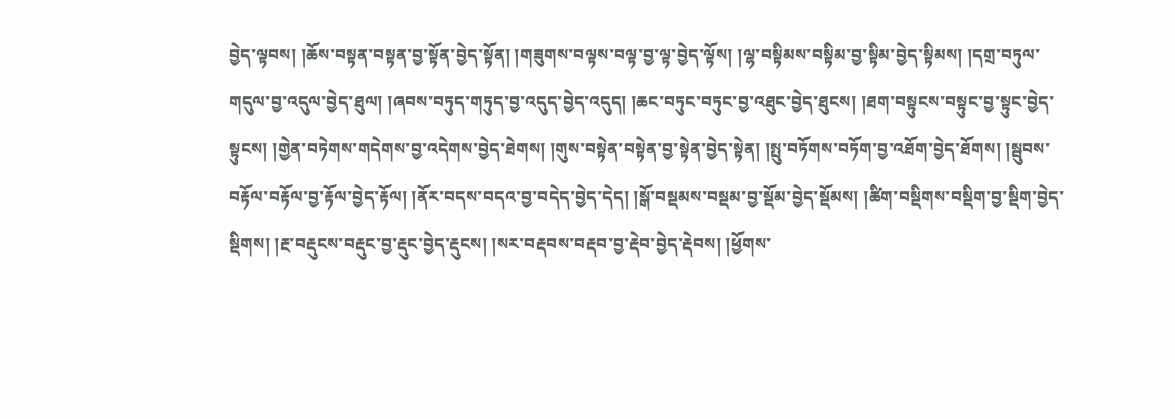བྱེད་ལྟབས། །ཆོས་བསྟན་བསྟན་བྱ་སྟོན་བྱེད་སྟོན། །གཟུགས་བལྟས་བལྟ་བྱ་ལྟ་བྱེད་ལྟོས། །ལྷ་བསྟིམས་བསྟིམ་བྱ་སྟིམ་བྱེད་སྟིམས། །དགྲ་བཏུལ་གདུལ་བྱ་འདུལ་བྱེད་ཐུལ། །ཞབས་བཏུད་གཏུད་བྱ་འདུད་བྱེད་འདུད། །ཆང་བཏུང་བཏུང་བྱ་འཐུང་བྱེད་ཐུངས། །ཐག་བསྟུངས་བསྟུང་བྱ་སྟུང་བྱེད་སྟུངས། །གྱེན་བཏེགས་གདེགས་བྱ་འདེགས་བྱེད་ཐེགས། །གུས་བསྟེན་བསྟེན་བྱ་སྟེན་བྱེད་སྟེན། །སྤུ་བཏོགས་བཏོག་བྱ་འཐོག་བྱེད་ཐོགས། །སྦུབས་བརྟོལ་བརྟོལ་བྱ་རྟོལ་བྱེད་རྟོལ། །ནོར་བདས་བདའ་བྱ་བདེད་བྱེད་དེད། །སྒོ་བསྡམས་བསྡམ་བྱ་སྡོམ་བྱེད་སྡོམས། །ཚིག་བསྡིགས་བསྡིག་བྱ་སྡིག་བྱེད་སྡིགས། །རྔ་བརྡུངས་བརྡུང་བྱ་རྡུང་བྱེད་རྡུངས། །སར་བརྡབས་བརྡབ་བྱ་རྡེབ་བྱེད་རྡེབས། །ཕྱོགས་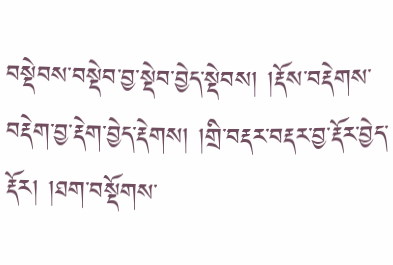བསྡེབས་བསྡེབ་བྱ་སྡེབ་བྱེད་སྡེབས། །རྡོས་བརྡེགས་བརྡེག་བྱ་རྡེག་བྱེད་རྡེགས། །གྲི་བརྡར་བརྡར་བྱ་རྡོར་བྱེད་རྡོར། །ཐག་བསྡོགས་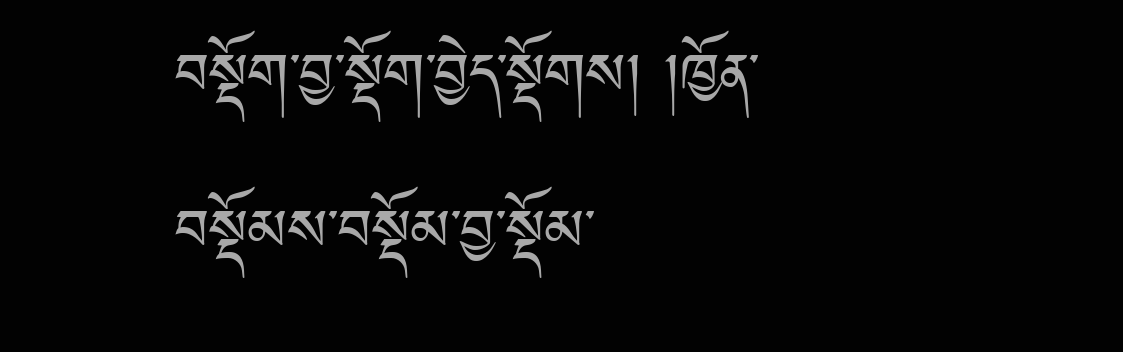བསྡོག་བྱ་སྡོག་བྱེད་སྡོགས། །ཁྱོན་བསྡོམས་བསྡོམ་བྱ་སྡོམ་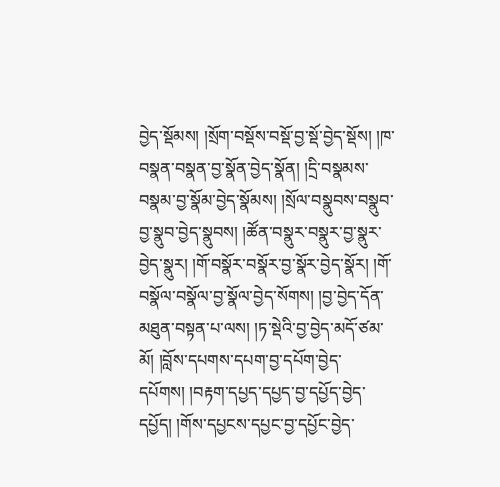བྱེད་སྡོམས། །སྲོག་བསྡོས་བསྡོ་བྱ་སྡོ་བྱེད་སྡོས། །ཁ་བསྣན་བསྣན་བྱ་སྣོན་བྱེད་སྣོན། །དྲི་བསྣམས་བསྣམ་བྱ་སྣོམ་བྱེད་སྣོམས། །སྲོལ་བསྣུབས་བསྣུབ་བྱ་སྣུབ་བྱེད་སྣུབས། །ཚོན་བསྣུར་བསྣུར་བྱ་སྣུར་བྱེད་སྣུར། །གོ་བསྣོར་བསྣོར་བྱ་སྣོར་བྱེད་སྣོར། །གོ་བསྣོལ་བསྣོལ་བྱ་སྣོལ་བྱེད་སོགས། །བྱ་བྱེད་དོན་མཐུན་བསྟན་པ་ལས། །ཏ་སྡེའི་བྱ་བྱེད་མདོ་ཙམ་མོ། །བློས་དཔགས་དཔག་བྱ་དཔོག་བྱེད་དཔོགས། །བརྟག་དཔྱད་དཔྱད་བྱ་དཔྱོད་བྱེད་དཔྱོད། །གོས་དཔྱངས་དཔྱང་བྱ་དཔྱོང་བྱེད་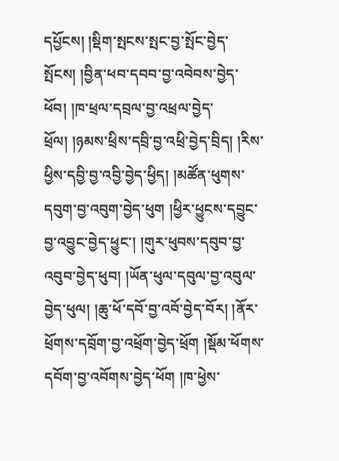དཔྱོངས། །སྡིག་སྤངས་སྤང་བྱ་སྤོང་བྱེད་སྤོངས། །བྱིན་ཕབ་དབབ་བྱ་འབེབས་བྱེད་ཕོབ། །ཁ་ཕྲལ་དབྲལ་བྱ་འཕྲལ་བྱེད་ཕྲོལ། །ཉམས་ཕྲིས་དབྲི་བྱ་འཕྲི་བྱེད་བྲིད། །རིས་ཕྱིས་དབྱི་བྱ་འབྱི་བྱེད་ཕྱིད། །མཚོན་ཕུགས་དབུག་བྱ་འབུག་བྱེད་ཕུག །ཕྱིར་ཕྱུངས་དབྱུང་བྱ་འབྱུང་བྱེད་ཕྱུང་། །གུར་ཕུབས་དབུབ་བྱ་འབུབ་བྱེད་ཕུབ། །ཡོན་ཕུལ་དབུལ་བྱ་འབུལ་བྱེད་ཕུལ། །ཆུ་ཕོ་དབོ་བྱ་འབོ་བྱེད་བོར། །ནོར་ཕྲོགས་དབྲོག་བྱ་འཕྲོག་བྱེད་ཕྲོག །སྡོམ་ཕོགས་དབོག་བྱ་འབོགས་བྱེད་ཕོག །ཁ་ཕྱེས་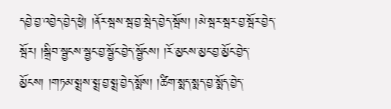དབྱེ་བྱ་འབྱེད་བྱེད་ཕྱེ། །ནོར་སྦས་སྦ་བྱ་སྦེད་བྱེད་སྦོས། །མེ་སྦར་སྦར་བྱ་སྦོར་བྱེད་སྦོར། །སྒྲིབ་སྦྱངས་སྦྱང་བྱ་སྦྱོང་བྱེད་སྦྱོངས། །རོ་མྱངས་མྱང་བྱ་མྱོང་བྱེད་མྱོངས། །གཏམ་སྨྲས་སྨྲ་བྱ་སྨྲ་བྱེད་སྨོས། །ཚིག་སྨད་སྨད་བྱ་སྨོད་བྱེད་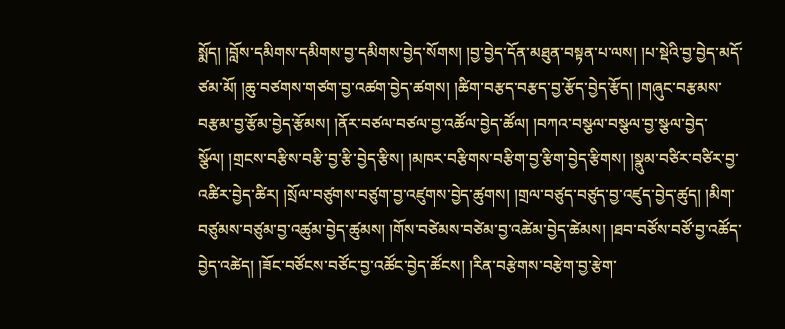སྨོད། །བློས་དམིགས་དམིགས་བྱ་དམིགས་བྱེད་སོགས། །བྱ་བྱེད་དོན་མཐུན་བསྟན་པ་ལས། །པ་སྡེའི་བྱ་བྱེད་མདོ་ཙམ་མོ། །ཆུ་བཙགས་གཙག་བྱ་འཚག་བྱེད་ཚགས། །ཚིག་བརྩད་བརྩད་བྱ་རྩོད་བྱེད་རྩོད། །གཞུང་བརྩམས་བརྩམ་བྱ་རྩོམ་བྱེད་རྩོམས། །ནོར་བཙལ་བཙལ་བྱ་འཚོལ་བྱེད་ཚོལ། །བཀའ་བསྩལ་བསྩལ་བྱ་སྩལ་བྱེད་སྩོལ། །གྲངས་བརྩིས་བརྩི་བྱ་རྩི་བྱེད་རྩིས། །མཁར་བརྩིགས་བརྩིག་བྱ་རྩིག་བྱེད་རྩིགས། །སྣུམ་བཙིར་བཙིར་བྱ་འཚིར་བྱེད་ཚིར། །སྲོལ་བཙུགས་བཙུག་བྱ་འཛུགས་བྱེད་ཚུགས། །གྲལ་བཙུད་བཙུད་བྱ་འཛུད་བྱེད་ཚུད། །མིག་བཙུམས་བཙུམ་བྱ་འཚུམ་བྱེད་ཚུམས། །གོས་བཙེམས་བཙེམ་བྱ་འཚེམ་བྱེད་ཚེམས། །ཐབ་བཙོས་བཙོ་བྱ་འཚོད་བྱེད་འཚེད། །ཟོང་བཙོངས་བཙོང་བྱ་འཚོང་བྱེད་ཚོངས། །རིན་བརྩེགས་བརྩེག་བྱ་རྩེག་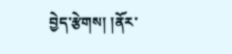བྱེད་རྩེགས། །ནོར་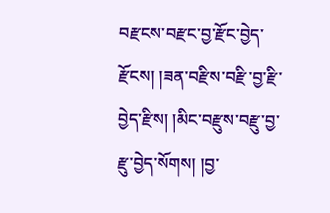བརྫངས་བརྫང་བྱ་རྫོང་བྱེད་རྫོངས། །ཟན་བརྫིས་བརྫི་བྱ་རྫི་བྱེད་རྫིས། །མིང་བརྫུས་བརྫུ་བྱ་རྫུ་བྱེད་སོགས། །བྱ་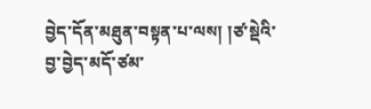བྱེད་དོན་མཐུན་བསྟན་པ་ལས། །ཙ་སྡེའི་བྱ་བྱེད་མདོ་ཙམ་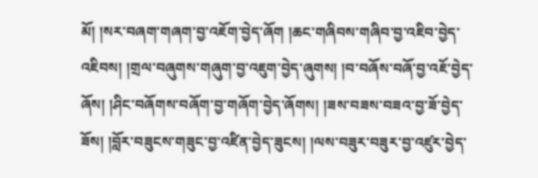མོ། །སར་བཞག་གཞག་བྱ་འཇོག་བྱེད་ཞོག །ཆང་གཞིབས་གཞིབ་བྱ་འཇིབ་བྱེད་འཇིབས། །གྲལ་བཞུགས་གཞུག་བྱ་འཇུག་བྱེད་ཞུགས། །བ་བཞོས་བཞོ་བྱ་འཇོ་བྱེད་ཞོས། །ཤིང་བཞོགས་བཞོག་བྱ་གཞོག་བྱེད་ཞོགས། །ཟས་བཟས་བཟའ་བྱ་ཟོ་བྱེད་ཟོས། །བློར་བཟུངས་གཟུང་བྱ་འཛིན་བྱེད་ཟུངས། །ལས་བཟུར་བཟུར་བྱ་འཛུར་བྱེད་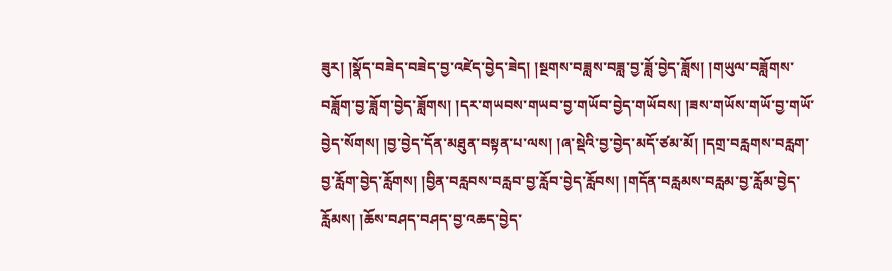ཟུར། །སྣོད་བཟེད་བཟེད་བྱ་འཛེད་བྱེད་ཟེད། །སྔགས་བཟླས་བཟླ་བྱ་ཟློ་བྱེད་ཟློས། །གཡུལ་བཟློགས་བཟློག་བྱ་ཟློག་བྱེད་ཟློགས། །དར་གཡབས་གཡབ་བྱ་གཡོབ་བྱེད་གཡོབས། །ཟས་གཡོས་གཡོ་བྱ་གཡོ་བྱེད་སོགས། །བྱ་བྱེད་དོན་མཐུན་བསྟན་པ་ལས། །ཞ་སྡེའི་བྱ་བྱེད་མདོ་ཙམ་མོ། །དགྲ་བརླགས་བརླག་བྱ་རློག་བྱེད་རློགས། །བྱིན་བརླབས་བརླབ་བྱ་རློབ་བྱེད་རློབས། །གདོན་བརླམས་བརླམ་བྱ་རློམ་བྱེད་རློམས། །ཆོས་བཤད་བཤད་བྱ་འཆད་བྱེད་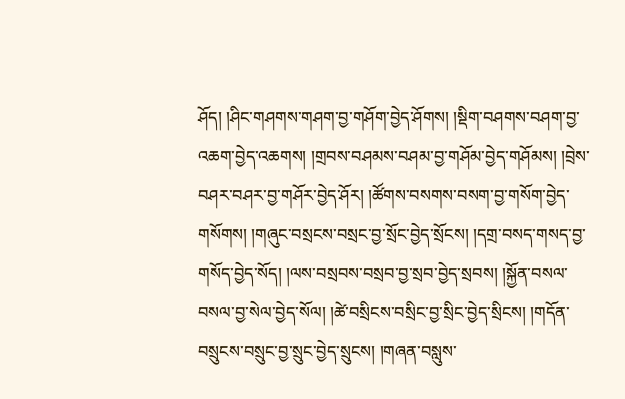ཤོད། །ཤིང་གཤགས་གཤག་བྱ་གཤོག་བྱེད་ཤོགས། །སྡིག་བཤགས་བཤག་བྱ་འཆག་བྱེད་འཆགས། །གྲབས་བཤམས་བཤམ་བྱ་གཤོམ་བྱེད་གཤོམས། །བྲེས་བཤར་བཤར་བྱ་གཤོར་བྱེད་ཤོར། །ཚོགས་བསགས་བསག་བྱ་གསོག་བྱེད་གསོགས། །གཞུང་བསྲངས་བསྲང་བྱ་སྲོང་བྱེད་སྲོངས། །དགྲ་བསད་གསད་བྱ་གསོད་བྱེད་སོད། །ལས་བསྲབས་བསྲབ་བྱ་སྲབ་བྱེད་སྲབས། །སྐྱོན་བསལ་བསལ་བྱ་སེལ་བྱེད་སོལ། །ཚེ་བསྲིངས་བསྲིང་བྱ་སྲིང་བྱེད་སྲིངས། །གདོན་བསྲུངས་བསྲུང་བྱ་སྲུང་བྱེད་སྲུངས། །གཞན་བསླུས་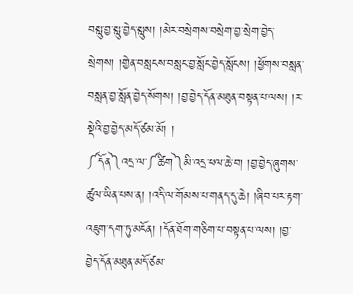བསླུ་བྱ་སླུ་བྱེད་སླུས། །མེར་བསྲེགས་བསྲེག་བྱ་སྲེག་བྱེད་སྲེགས། །གྱེན་བསླངས་བསླང་བྱ་སློང་བྱེད་སློངས། །ཕྱོགས་བསླན་བསླན་བྱ་སློན་བྱེད་སོགས། །བྱ་བྱེད་དོན་མཐུན་བསྟན་པ་ལས། །ར་སྡེའི་བྱ་བྱེད་མདོ་ཙམ་མོ། །
༼དོན༽འདྲ་ལ་༼ཚིག༽མི་འདྲ་ཕལ་ཆེ་བ། །བྱ་བྱེད་ཞུགས་ཚུལ་ཡིན་པས་ན། །འདི་ལ་གོམས་པ་གནད་དུ་ཆེ། །ཞིབ་པར་རྟག་འཇུག་དག་ཏུ་མངོན། །དོན་ཐོག་གཅིག་པ་བསྟན་པ་ལས། །བྱ་བྱེད་དོན་མཐུན་མདོ་ཙམ་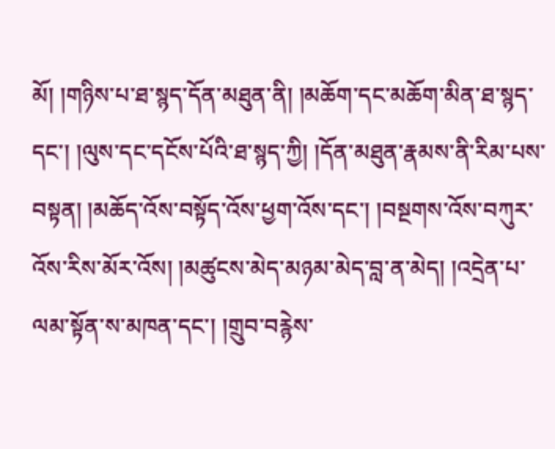མོ། །གཉིས་པ་ཐ་སྙད་དོན་མཐུན་ནི། །མཆོག་དང་མཆོག་མིན་ཐ་སྙད་དང་། །ལུས་དང་དངོས་པོའི་ཐ་སྙད་ཀྱི། །དོན་མཐུན་རྣམས་ནི་རིམ་པས་བསྟན། །མཆོད་འོས་བསྟོད་འོས་ཕྱག་འོས་དང་། །བསྔགས་འོས་བཀུར་འོས་རིས་མོར་འོས། །མཚུངས་མེད་མཉམ་མེད་བླ་ན་མེད། །འདྲེན་པ་ལམ་སྟོན་ས་མཁན་དང་། །གྲུབ་བརྙེས་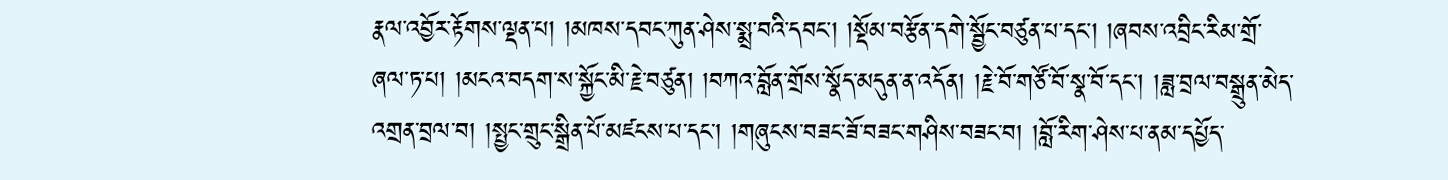རྣལ་འབྱོར་རྟོགས་ལྡན་པ། །མཁས་དབང་ཀུན་ཤེས་སྨྲ་བའི་དབང་། །སྡོམ་བརྩོན་དགེ་སྦྱོང་བཙུན་པ་དང་། །ཞབས་འབྲིང་རིམ་གྲོ་ཞལ་ཏ་པ། །མངའ་བདག་ས་སྐྱོང་མི་རྗེ་བཙུན། །བཀའ་བློན་གྲོས་སྣོད་མདུན་ན་འདོན། །རྗེ་བོ་གཙོ་བོ་སྣ་བོ་དང་། །ཟླ་བྲལ་བསྒྲུན་མེད་འགྲན་བྲལ་བ། །སྤྱང་གྲུང་སྒྲིན་པོ་མཛངས་པ་དང་། །གཞུངས་བཟང་ཟོ་བཟང་གཤིས་བཟང་བ། །བློ་རིག་ཤེས་པ་ནམ་དཔྱོད་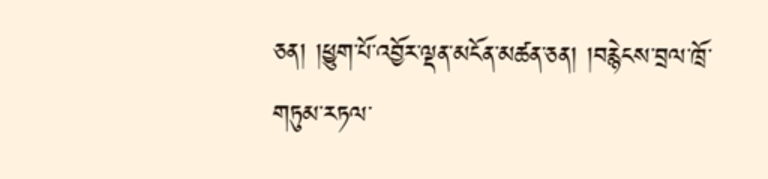ཅན། །ཕྱུག་པོ་འབྱོར་ལྡན་མངོན་མཚན་ཅན། །བརྙེངས་བྲལ་ཁྲོ་གཏུམ་རཏལ་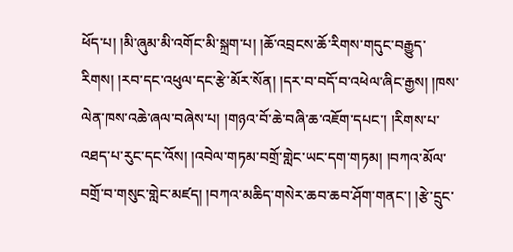ཕོད་པ། །མི་ཞུམ་མི་འགོང་མི་སྐྲག་པ། །ཆོ་འབྲངས་ཆོ་རིགས་གདུང་བརྒྱུད་རིགས། །རབ་དང་འཕུལ་དང་རྩེ་མོར་སོན། །དར་བ་བདོ་བ་འཕེལ་ཞིང་རྒྱས། །ཁས་ལེན་ཁས་འཆེ་ཞལ་བཞེས་པ། །གཉའ་བོ་ཆེ་བཞི་ཆ་འཇོག་དཔང་། །རིགས་པ་འཐད་པ་རུང་དང་འོས། །འབེལ་གཏམ་བགྲོ་གླེང་ཡང་དག་གཏམ། །བཀའ་མོལ་བགྲོ་བ་གསུང་གླེང་མཛད། །བཀའ་མཆིད་གསེར་ཆབ་ཆབ་ཤོག་གནང་། །རྩེ་དྲུང་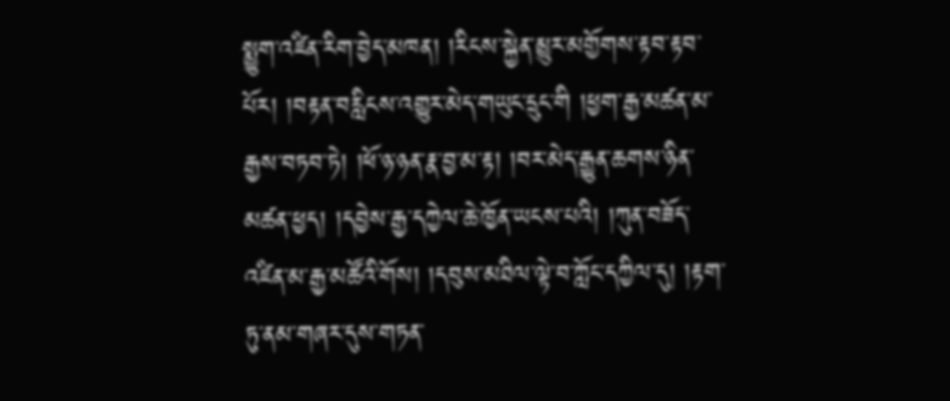སྨྱུག་འཛིན་རིག་བྱེད་མཁན། །རིངས་སྐྱེན་མྱུར་མགྱོགས་རྟབ་རྟབ་པོར། །བརྟན་བརླིངས་འགྱུར་མེད་གཡུང་དྲུང་གི །ཕྱག་རྒྱ་མཚན་མ་རྒྱས་བཏབ་ཏེ། །ཕོ་ཉ་ཉན་རྣ་བྱ་མ་རྟ། །བར་མེད་རྒྱུན་ཆགས་ཉིན་མཚན་ཕྱད། །དབྱེས་རྒྱ་དཀྱེལ་ཆེ་ཁྱོན་ཡངས་པའི། །ཀུན་བཟོད་འཛིན་མ་རྒྱ་མཚོའི་གོས། །དབུས་མཐིལ་ལྟེ་བ་ཀློང་དཀྱིལ་དུ། །རྟག་ཏུ་ནམ་གཞར་དུས་གཏན་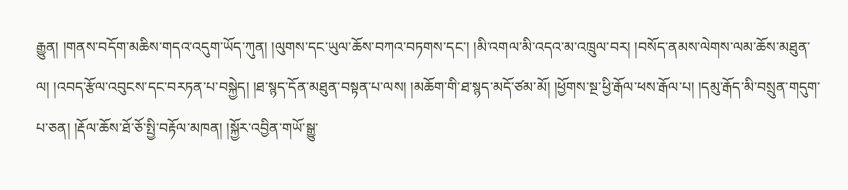རྒྱུན། །གནས་བདོག་མཆིས་གདའ་འདུག་ཡོད་ཀུན། །ལུགས་དང་ཡུལ་ཆོས་བཀའ་བཏགས་དང་། །མི་འགལ་མི་འདའ་མ་འཁྲུལ་བར། །བསོད་ནམས་ལེགས་ལམ་ཆོས་མཐུན་ལ། །འབད་རྩོལ་འབུངས་དང་བརཏན་པ་བསྐྱེད། །ཐ་སྙད་དོན་མཐུན་བསྟན་པ་ལས། །མཆོག་གི་ཐ་སྙད་མདོ་ཙམ་མོ། །ཕྱོགས་སྔ་ཕྱི་རྒོལ་ཕས་རྒོལ་པ། །དམུ་རྒོད་མི་བསྲུན་གདུག་པ་ཅན། །རྡོལ་ཆོས་ཐོ་ཅོ་སྤྱི་བརྟོལ་མཁན། །སྐྱོར་འབྱིན་གཡོ་སྒྱུ་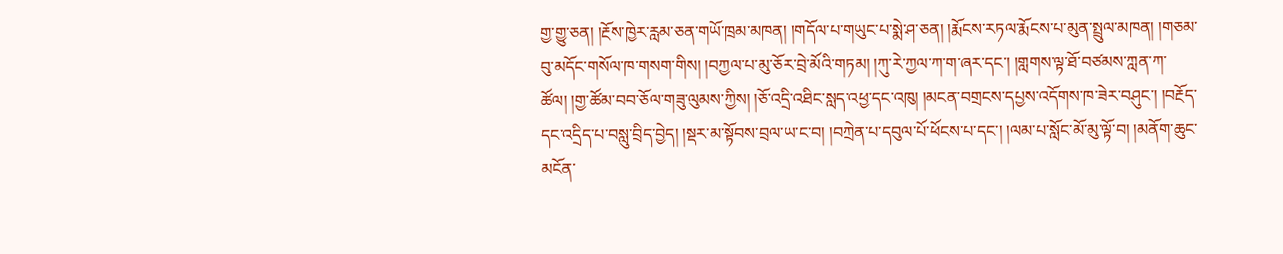གྱ་གྱུ་ཅན། །རྔོས་ཁྱེར་རླམ་ཅན་གཡོ་ཁྲམ་མཁན། །གདོལ་པ་གཡུང་པ་སྨེ་ཤ་ཅན། །རྨོངས་རཏལ་རྨོངས་པ་མུན་སྤྲུལ་མཁན། །གཅམ་བུ་མདོང་གསོལ་ཁ་གསག་གིས། །བཀྱལ་པ་མུ་ཅོར་བྲེ་མོའི་གཏམ། །ཀུ་རེ་ཀྱལ་ཀ་ག་ཞར་དང་། །གླགས་ལྟ་ཐོ་བཙམས་ཀླན་ཀ་ཚོལ། །གྱ་ཚོམ་བབ་ཅོལ་གཟུ་ལུམས་ཀྱིས། །ཅོ་འདྲི་འཐིང་སླད་འཕྱ་དང་འཁུ། །མངན་བགྲངས་དཔྱས་འདོགས་ཁ་ཟེར་བཤུང་། །བརྔོད་དང་འདྲིད་པ་བསླུ་བྲིད་བྱེད། །སྡར་མ་སྟོབས་བྲལ་ཡ་ང་བ། །བཀྲེན་པ་དབུལ་པོ་ཕོངས་པ་དང་། །ལམ་པ་སློང་མོ་མུ་ལྟོ་བ། །མནོག་ཆུང་མངོན་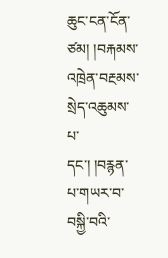ཆུང་ངན་ངོན་ཙམ། །བརྐམས་འཁྲེན་བརྔམས་སྲེད་འཆུམས་པ་དང་། །བརྙན་པ་གཡར་བ་བསྐྱི་བའི་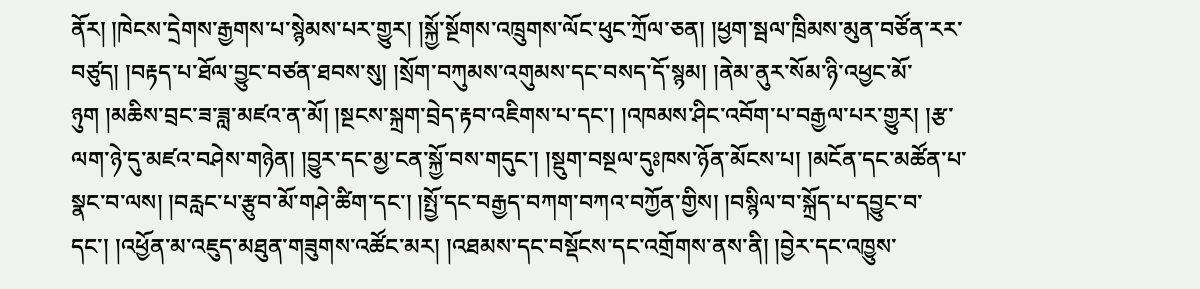ནོར། །ཁེངས་དྲེགས་རྒྱགས་པ་སྙེམས་པར་གྱུར། །སྐྱོ་སྔོགས་འཁྲུགས་ལོང་ཕུང་ཀྲོལ་ཅན། །ཕྱག་སྦལ་ཁྲིམས་མུན་བཙོན་རར་བཙུད། །བརྟད་པ་ཐོལ་བྱུང་བཙན་ཐབས་སུ། །སྲོག་བཀུམས་འགུམས་དང་བསད་དོ་སྙམ། །ནེམ་ནུར་སོམ་ཉི་འཕྱང་མོ་ཉུག །མཆིས་བྲང་ཟ་ཟླ་མཛའ་ན་མོ། །སྔངས་སྐྲག་བྲེད་རྟབ་འཇིགས་པ་དང་། །འཁམས་ཤིང་འབོག་པ་བརྒྱལ་པར་གྱུར། །རྩ་ལག་ཉེ་དུ་མཛའ་བཤེས་གཉེན། །བྱུར་དང་མྱ་ངན་སྐྱོ་བས་གདུང་། །སྡུག་བསྔལ་དུཿཁས་ཉོན་མོངས་པ། །མངོན་དང་མཚོན་པ་སྣང་བ་ལས། །བརླང་པ་རྩུབ་མོ་གཤེ་ཚིག་དང་། །སྤྱོ་དང་བརྒྱད་བཀག་བཀའ་བཀྱོན་གྱིས། །བསྙིལ་བ་སྐྲོད་པ་དབྱུང་བ་དང་། །འཕྱོན་མ་འཇུད་མཐུན་གཟུགས་འཚོང་མར། །འཐམས་དང་བསྡོངས་དང་འགྲོགས་ནས་ནི། །བྱེར་དང་འཁྱུས་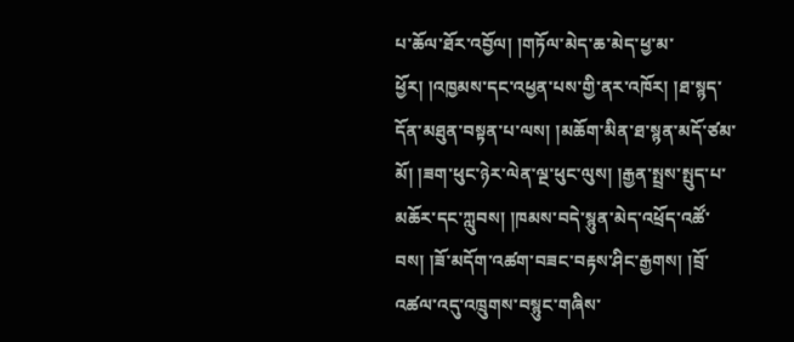པ་ཆོལ་ཐོར་འབྱོལ། །གཏོལ་མེད་ཆ་མེད་ཕྱ་མ་ཕྱོར། །འཁྱམས་དང་འཕྱན་པས་གྱི་ནར་འཁོར། །ཐ་སྙད་དོན་མཐུན་བསྟན་པ་ལས། །མཆོག་མིན་ཐ་སྙན་མདོ་ཙམ་མོ། །ཟག་ཕུང་ཉེར་ལེན་ལྔ་ཕུང་ལུས། །རྒྱན་སྤྲས་སྤུད་པ་མཆོར་དང་ཀླུབས། །ཁམས་བདེ་སྙུན་མེད་འཕྲོད་འཚོ་བས། །ཟོ་མདོག་འཚག་བཟང་བརྟས་ཤིང་རྒྱགས། །བྲོ་འཚལ་འདུ་འཁྲུགས་བསྙུང་གཞིས་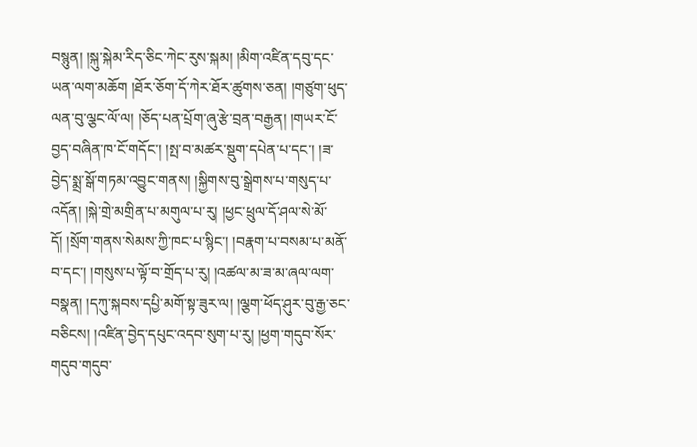བསྙུན། །སྐུ་སྐེམ་རིད་ཅིང་ཀེང་རུས་སྐམ། །མིག་འཛིན་དབུ་དང་ཡན་ལག་མཆོག །ཐོར་ཅོག་དོ་ཀེར་ཐོར་ཚུགས་ཅན། །གཙུག་ཕུད་ལན་བུ་ལྕང་ལོ་ལ། །ཅོད་པན་པྲོག་ཞུ་རྩེ་བྲན་བརྒྱན། །གཡར་ངོ་བྱད་བཞིན་ཁ་ངོ་གདོང་། །སྤ་བ་མཚར་སྡུག་དཔེན་པ་དང་། །ཟ་བྱེད་སྨྲ་སྒོ་གཏམ་འབྱུང་གནས། །སྐྱིགས་བུ་སྒྲེགས་པ་གསུད་པ་འདོན། །སྐེ་གྲེ་མགྲིན་པ་མགུལ་པ་རུ། །ཕྱང་ཕྲུལ་དོ་ཤལ་སེ་མོ་དོ། །སྲོག་གནས་སེམས་ཀྱི་ཁང་པ་སྙིང་། །བརྣག་པ་བསམ་པ་མནོ་བ་དང་། །གསུས་པ་ལྟོ་བ་གྲོད་པ་རུ། །འཚལ་མ་ཟ་མ་ཞལ་ལག་བསྣན། །དཀུ་སྐབས་དཔྱི་མགོ་སྟ་ཟུར་ལ། །ལྕག་ཕོད་ཤུར་བུ་རྒྱ་ཅང་བཅིངས། །འཛིན་བྱེད་དཔུང་འདབ་སུག་པ་རུ། །ཕྱག་གདུབ་སོར་གདུབ་གདུབ་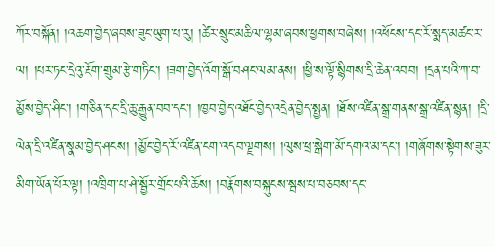ཀོར་བསྐོན། །འཆག་བྱེད་ཞབས་ཟུང་ཡུག་པ་རུ། །ཚེར་སྲུང་མཆིལ་ལྷམ་ཞབས་ཕྱགས་བཞེས། །འཕོངས་དང་རོ་སྨད་མཚང་ར་ལ། །པར་ཏང་དྲེའུ་རྔོག་གྲུམ་རྩེ་གཏིང་། །ཟག་བྱེད་འོག་སྒོ་བཤང་ལམ་ནས། །ཕྱི་ས་ལྟོ་སྙིགས་དྲི་ཆེན་འབབ། །དྲན་པའི་ཀ་བ་མྱོས་བྱེད་ཤིང་། །གཅིན་དང་དྲི་ཆུ་རྒྱུན་བབ་དང་། །ཁྱབ་བྱེད་འཐོང་བྱེད་འདྲེན་བྱེད་སྤྱན། །ཐོས་འཛིན་སྒྲ་གནས་སྒྲ་འཛིན་སྙན། །དྲི་ལེན་དྲི་འཛིན་སྣམ་བྱེད་ཤངས། །མྱོང་བྱེད་རོ་འཛིན་ངག་འདབ་ལྗགས། །ལུས་ཕྲ་སྒེག་མོ་དགའ་མ་དང་། །གཞོགས་སྟེགས་ཟུར་མིག་ཡོན་པོར་ལྟ། །འཁྲིག་པ་ཤེ་སྦྱོར་གྲོང་པའི་ཆོས། །བརྣོགས་བསྐུངས་སྦས་པ་བཅབས་དང་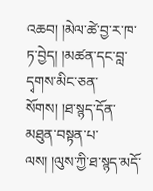འཆབ། །མེལ་ཚེ་བྱ་ར་ཁ་ཏ་བྱེད། །མཚན་དང་བླ་དྭགས་མིང་ཅན་སོགས། །ཐ་སྙད་དོན་མཐུན་བསྟན་པ་ལས། །ལུས་ཀྱི་ཐ་སྙད་མདོ་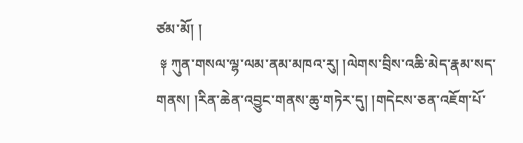ཙམ་མོ། །
 ༈ ཀུན་གསལ་ལྷ་ལམ་ནམ་མཁའ་རུ། །ལེགས་བྲིས་འཆི་མེད་རྣམ་སད་གནས། །རིན་ཆེན་འབྱུང་གནས་ཆུ་གཏེར་དུ། །གདེངས་ཅན་འཇོག་པོ་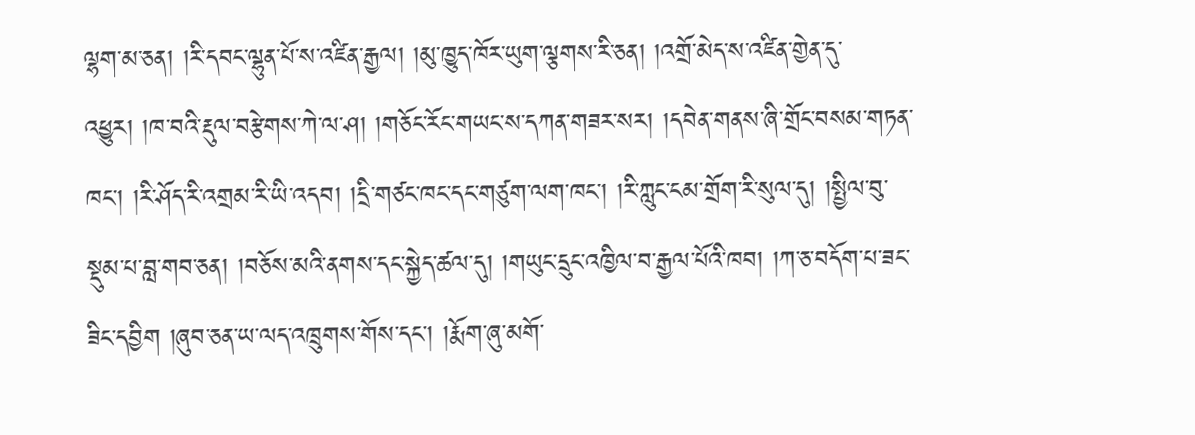ལྷག་མ་ཅན། །རི་དབང་ལྷུན་པོ་ས་འཛིན་རྒྱལ། །མུ་ཁྱུད་ཁོར་ཡུག་ལྕགས་རི་ཅན། །འགྲོ་མེད་ས་འཛིན་གྱེན་དུ་འཕྱུར། །ཁ་བའི་རྡུལ་བརྩེགས་ཀེ་ལ་ཤ། །གཅོང་རོང་གཡང་ས་དཀན་གཟར་སར། །དབེན་གནས་ཞི་གྲོང་བསམ་གཏན་ཁང་། །རི་ཤོད་རི་འགྲམ་རི་ཡི་འདབ། །དྲི་གཙང་ཁང་དང་གཙུག་ལག་ཁང་། །རི་ཀླུང་ངམ་གྲོག་རི་སུལ་དུ། །སྤྱིལ་བུ་སྡུམ་པ་བླ་གབ་ཅན། །བཅོས་མའི་ནགས་དང་སྐྱེད་ཚལ་དུ། །གཡུང་དྲུང་འཁྱིལ་བ་རྒྱལ་པོའི་ཁབ། །ཀ་ཅ་བདོག་པ་ཟང་ཟིང་དབྱིག །ཞུབ་ཅན་ཡ་ལད་འཁྲུགས་གོས་དང་། །རྨོག་ཞུ་མགོ་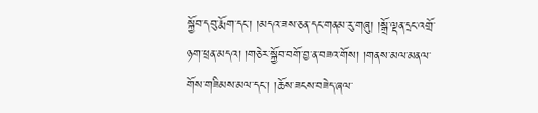སྐྱོབ་དབུ་རྨོག་དང་། །མདའ་ཟས་ཅན་དང་གནམ་རུ་གཞུ། །སྒྲོ་ལྡན་དྲང་འགྲོ་ཉག་ཕྲན་མདའ། །གཅེར་སྐྱོབ་བགོ་བྱ་ན་བཟའ་གོས། །གནས་མལ་མནལ་གོས་གཟིམས་མལ་དང་། །ཆོས་ཟངས་བཟེད་ཞལ་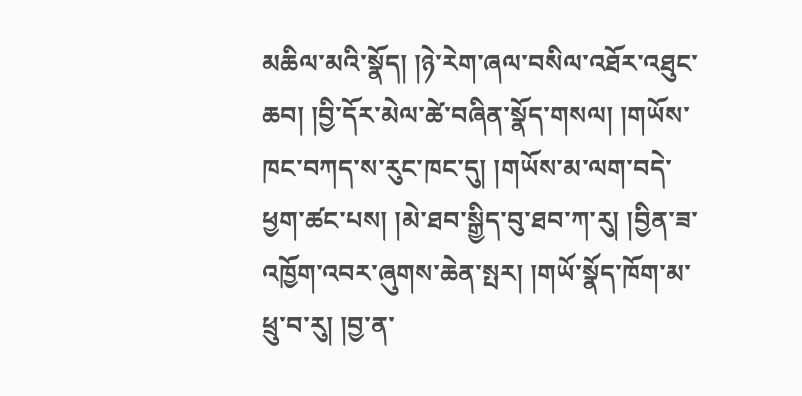མཆིལ་མའི་སྣོད། །ཉེ་རེག་ཞལ་བསིལ་འཐོར་འཐུང་ཆབ། །བྱི་དོར་མེལ་ཚེ་བཞིན་སྣོད་གསལ། །གཡོས་ཁང་བཀད་ས་རུང་ཁང་དུ། །གཡོས་མ་ལག་བདེ་ཕྱག་ཚང་པས། །མེ་ཐབ་སྒྱིད་བུ་ཐབ་ཀ་རུ། །བྱིན་ཟ་འཁྱོག་འབར་ཞུགས་ཆེན་སྤར། །གཡོ་སྣོད་ཁོག་མ་ཕྲུ་བ་རུ། །བྱ་ན་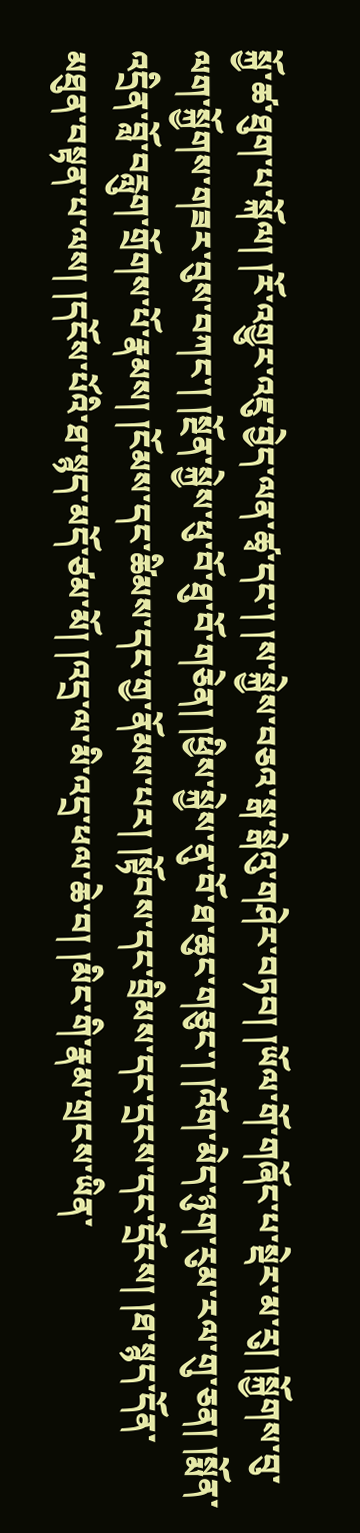སྐྱོ་ཚ་ཐུག་པ་སྐོལ། །རོ་འགྱུར་འཇུ་བྱེད་ལན་ཚྭ་དང་། །ས་སྐྱེས་བཅའ་སྒ་སྒེའུ་གཤེར་བཏབ། །ཡོལ་གོ་གཞོང་པ་སྡེར་མ་རུ། །སྐྱོགས་བུ་ལག་སྐྱོགས་གཟར་བུས་བཀང་། །སྔོན་སྐྱེས་ཕུ་བོ་ཐུ་བོ་གཅེན། །ཕྱིས་སྐྱེས་ནུ་བོ་ཐ་ཆུང་གཅུང་། །འོག་མེད་ཉུག་རུམ་རལ་གུ་ཅན། །སྨོན་འདྲིན་བློ་བརླུག་གྲོགས་པོ་རྣམས། །ངོམས་དང་ཚིམས་དང་གྱ་ནོམས་པར། །སྟོབས་དང་བྲིམས་དང་དྲངས་དང་དྲོངས། །ཐ་སྙད་དོན་མཐུན་བསྟན་པ་ལས། །དངོས་པོའི་ཐ་སྙད་མདོ་ཙམ་མོ། །འདྲ་ལ་མི་འདྲ་ཕལ་ཆེ་བ། །མིང་གི་རྣམ་གྲངས་ཡིན་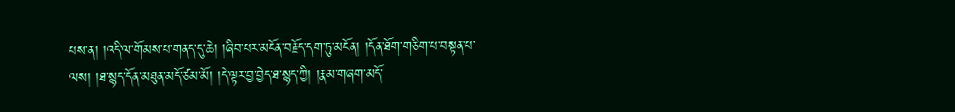པས་ན། །འདི་ལ་གོམས་པ་གནད་དུ་ཆེ། །ཞིབ་པར་མངོན་བརྗོད་དག་ཏུ་མངོན། །དོན་ཐོག་གཅིག་པ་བསྟན་པ་ལས། །ཐ་སྙད་དོན་མཐུན་མདོ་ཙམ་མོ། །དེ་ལྟར་བྱ་བྱེད་ཐ་སྙད་ཀྱི། །རྣམ་གཞག་མདོ་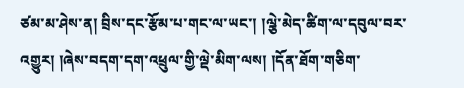ཙམ་མ་ཤེས་ན། བྲིས་དང་རྩོམ་པ་གང་ལ་ཡང་། །ལྕེ་མེད་ཚིག་ལ་དབུལ་བར་འགྱུར། །ཞེས་བདག་དག་འཕྲུལ་གྱི་ལྡེ་མིག་ལས། །དོན་ཐོག་གཅིག་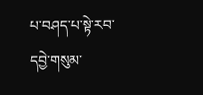པ་བཤད་པ་སྟེ་རབ་དབྱེ་གསུམ་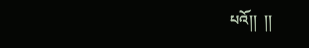པའོ།།  །།